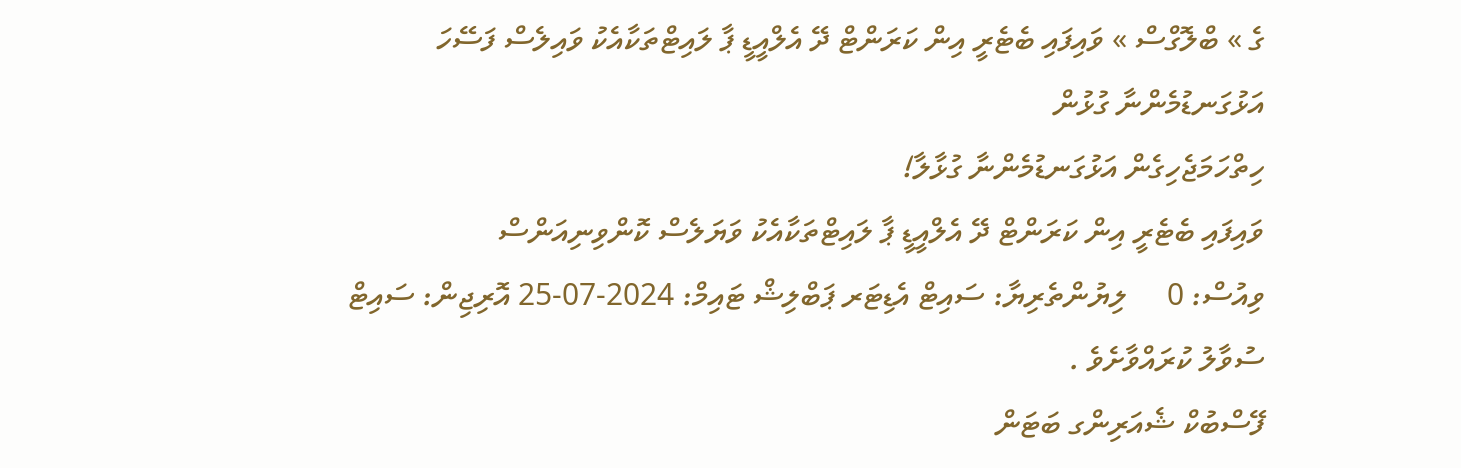ގެ » ބްލޮގްސް » ވައިފައި ބެޓެރީ އިން ކަރަންޓް ދޭ އެލްއީޑީ ޕާ ލައިޓްތަކާއެކު ވައިލެސް ފަސޭހަ
އަޅުގަނޑުމެންނާ ގުޅުން
ހިތްހަމަޖެހިގެން އަޅުގަނޑުމެންނާ ގުޅާލާ!
ވައިފައި ބެޓެރީ އިން ކަރަންޓް ދޭ އެލްއީޑީ ޕާ ލައިޓްތަކާއެކު ވަޔަލެސް ކޮންވިނިއަންސް
ވިއުސް: 0     ލިޔުންތެރިޔާ: ސައިޓް އެޑިޓަރ ޕަބްލިޝް ޓައިމް: 2024-07-25 އޮރިޖިން: ސައިޓް
ސުވާލު ކުރައްވާށެވެ .
ފޭސްބުކް ޝެއަރިންގ ބަޓަން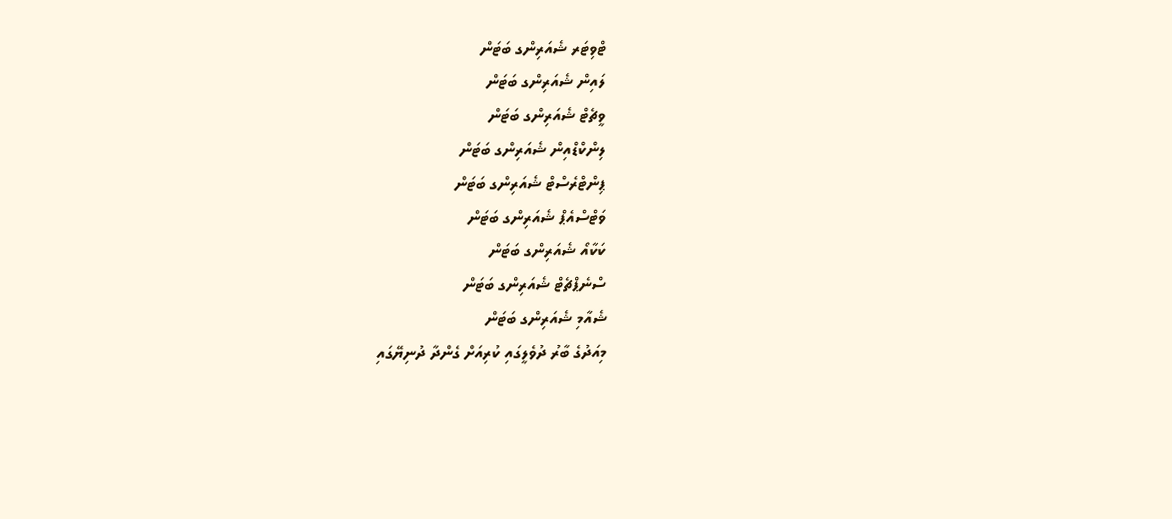ޓްވިޓަރ ޝެއަރިންގ ބަޓަން
ލައިން ޝެއަރިންގ ބަޓަން
ވީޗެޓް ޝެއަރިންގ ބަޓަން
ލިންކްޑްއިން ޝެއަރިންގ ބަޓަން
ޕިންޓްރެސްޓް ޝެއަރިންގ ބަޓަން
ވަޓްސްއެޕް ޝެއަރިންގ ބަޓަން
ކަކާއޯ ޝެއަރިންގ ބަޓަން
ސްނެޕްޗެޓް ޝެއަރިންގ ބަޓަން
ޝެއާމި ޝެއަރިންގ ބަޓަން
މިއަދުގެ ބާރު ދުވެލީގައި ކުރިއަށް ގެންދާ ދުނިޔޭގައި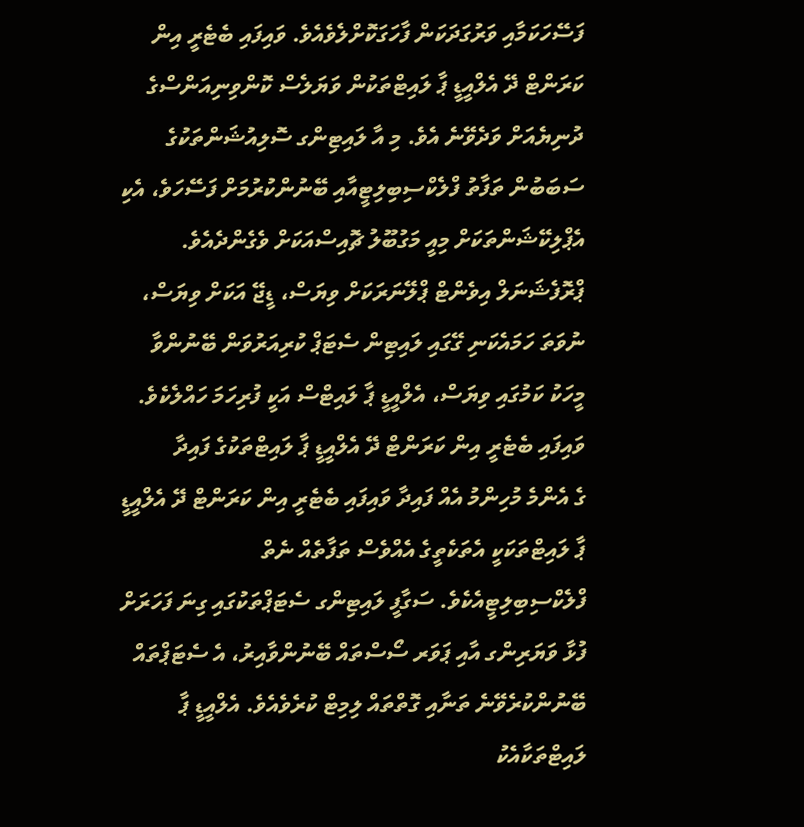ފަސޭހަކަމާއި ވަރުގަދަކަން ފާހަގަކޮށްލެވެއެވެ. ވައިފައި ބެޓެރީ އިން ކަރަންޓް ދޭ އެލްއީޑީ ޕާ ލައިޓްތަކުން ވަޔަލެސް ކޮންވިނިއަންސްގެ ދުނިޔެއަށް ވަދެވޭނެ އެވެ. މި އާ ލައިޓިންގ ސޮލިއުޝަންތަކުގެ ސަބަބުން ތަފާތު ފްލެކްސިބިލިޓީއާއި ބޭނުންކުރުމަށް ފަސޭހަވެ، އެކި އެޕްލިކޭޝަންތަކަށް މިއީ މަގުބޫލު ޗޮއިސްއަކަށް ވެގެންދެއެވެ. ޕްރޮފެޝަނަލް އިވެންޓް ޕްލޭނަރަކަށް ވިޔަސް، ޑީޖޭ އަކަށް ވިޔަސް، ނުވަތަ ހަމައެކަނި ގޭގައި ލައިޓިން ސެޓަޕް ކުރިއަރުވަން ބޭނުންވާ މީހަކު ކަމުގައި ވިޔަސް، އެލްއީޑީ ޕާ ލައިޓްސް އަކީ ފުރިހަމަ ހައްލެކެވެ.
ވައިފައި ބެޓެރީ އިން ކަރަންޓް ދޭ އެލްއީޑީ ޕާ ލައިޓްތަކުގެ ފައިދާ
ގެ އެންމެ މުހިންމު އެއް ފައިދާ ވައިފައި ބެޓެރީ އިން ކަރަންޓް ދޭ އެލްއީޑީ ޕާ ލައިޓްތަކަކީ އެތަކެތީގެ އެއްވެސް ތަފާތެއް ނެތް ފްލެކްސިބިލިޓީއެކެވެ. ސަގާފީ ލައިޓިންގ ސެޓަޕްތަކުގައި ގިނަ ފަހަރަށް ފުޅާ ވަޔަރިންގ އާއި ޕަވަރ ސޯސްތައް ބޭނުންވާއިރު، އެ ސެޓަޕްތައް ބޭނުންކުރެވޭނެ ތަނާއި ގޮތްތައް ލިމިޓް ކުރެވެއެވެ. އެލްއީޑީ ޕާ ލައިޓްތަކާއެކު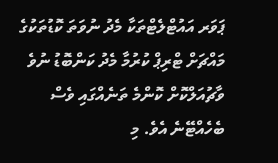ޕަވަރ އައުޓްލެޓްތަކާ މެދު ނުވަތަ ކޮޑުތަކުގެ މައްޗަށް ޓްރިޕް ކުރުމާ މެދު ކަންބޮޑު ނުވެ ވާޗުއަލްކޮށް ކޮންމެ ތަނެއްގައި ވެސް ބެހެއްޓޭނެ އެވެ. މި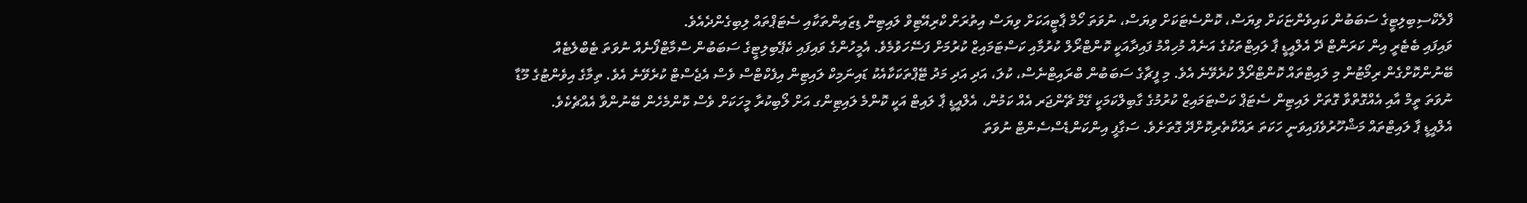ފްލެކްސިބިލިޓީގެ ސަބަބުން ކައިވެންޏަކަށް ވިޔަސް، ކޮންސެޓަކަށް ވިޔަސް، ނުވަތަ ހޯމް ޕާޓީއަކަށް ވިޔަސް އިތުރަށް ކްރިއޭޓިވް ލައިޓިން ޑިޒައިންތަކާއި ސެޓަޕްތައް ލިބިގެންދެއެވެ.
ވައިފައި ބެޓެރީ އިން ކަރަންޓް ދޭ އެލްއީޑީ ޕާ ލައިޓްތަކުގެ އަނެއް މުހިއްމު ފައިދާއަކީ ކޮންޓްރޯލް ކުރުމާއި ކަސްޓަމައިޒް ކުރުމަށް ފަސޭހަވުމެވެ. އެމީހުންގެ ވައިފައި ކެޕޭބިލިޓީގެ ސަބަބުން ސްމާޓްފޯނެއް ނުވަތަ ޓެބްލެޓެއް ބޭނުންކޮށްގެން ރިމޯޓުން މި ލައިޓްތައް ކޮންޓްރޯލް ކުރެވޭނެ އެވެ. މި ފީޗާގެ ސަބަބުން ބްރައިޓްނެސް، ކުލަ، އަދި އަދި މަދު ޓޭޕްތަކަކާއެކު ޑައިނަމިކް ލައިޓިން އިފެކްޓްސް ވެސް އެޖެސްޓް ކުރެވޭނެ އެވެ. ތިމާގެ އިވެންޓުގެ މޫޑާ ނުވަތަ ތީމް އާއި އެއްގޮތްވާ ގޮތަށް ލައިޓިން ސެޓަޕް ކަސްޓަމައިޒް ކުރުމުގެ ގާބިލްކަމަކީ ގޭމް ޗޭންޖަރ އެއް ކަމުން، އެލްއީޑީ ޕާ ލައިޓް އަކީ ކޮންމެ ލައިޓިންގ އަށް ލޯބިކުރާ މީހަކަށް ވެސް ކޮންމެހެން ބޭނުންވާ އެއްޗެކެވެ.
އެލްއީޑީ ޕާ ލައިޓްތައް މަޝްހޫރުވެފައިވަނީ ހަކަތަ ރައްކާތެރިކޮށްދޭ ގޮތަށެވެ. ސަގާފީ އިންކަންޑެސްސެންޓް ނުވަތަ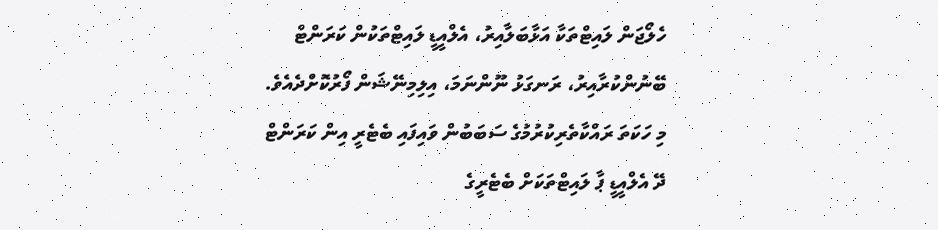ހެލޯޖަން ލައިޓްތަކާ އަޅާބަލާއިރު، އެލްއީޑީ ލައިޓްތަކުން ކަރަންޓް ބޭނުންކުރާއިރު، ރަނގަޅު ނޫންނަމަ، އިލިމިނޭޝަން ފޯރުކޮށްދެއެވެ. މި ހަކަތަ ރައްކާތެރިކުރުމުގެ ސަބަބުން ވައިފައި ބެޓެރީ އިން ކަރަންޓް ދޭ އެލްއީޑީ ޕާ ލައިޓްތަކަށް ބެޓެރީގެ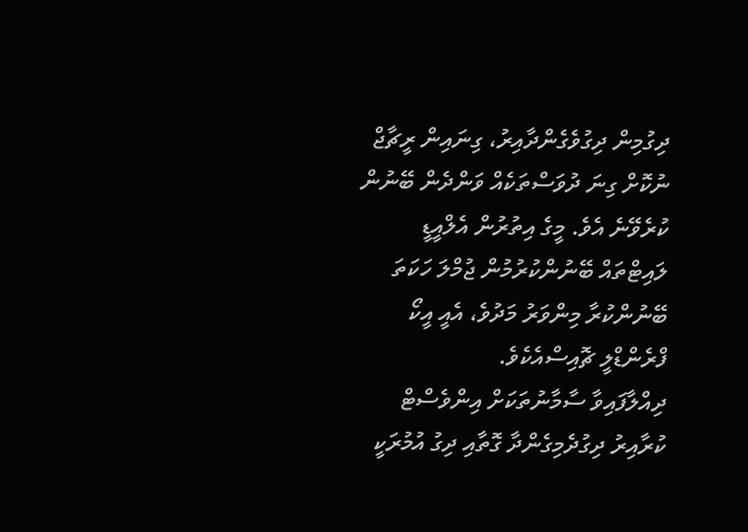ދިގުމިން ދިގުވެގެންދާއިރު، ގިނައިން ރީޗާޖް ނުކޮށް ގިނަ ދުވަސްތަކެއް ވަންދެން ބޭނުން ކުރެވޭނެ އެވެ. މީގެ އިތުރުން އެލްއީޑީ ލައިޓްތައް ބޭނުންކުރުމުން ޖުމްލަ ހަކަތަ ބޭނުންކުރާ މިންވަރު މަދުވެ، އެއީ އީކޯ ފްރެންޑްލީ ޗޮއިސްއެކެވެ.
ދިއްލާފައިވާ ސާމާނުތަކަށް އިންވެސްޓް ކުރާއިރު ދިގުދެމިގެންދާ ގޮތާއި ދިގު އުމުރަކީ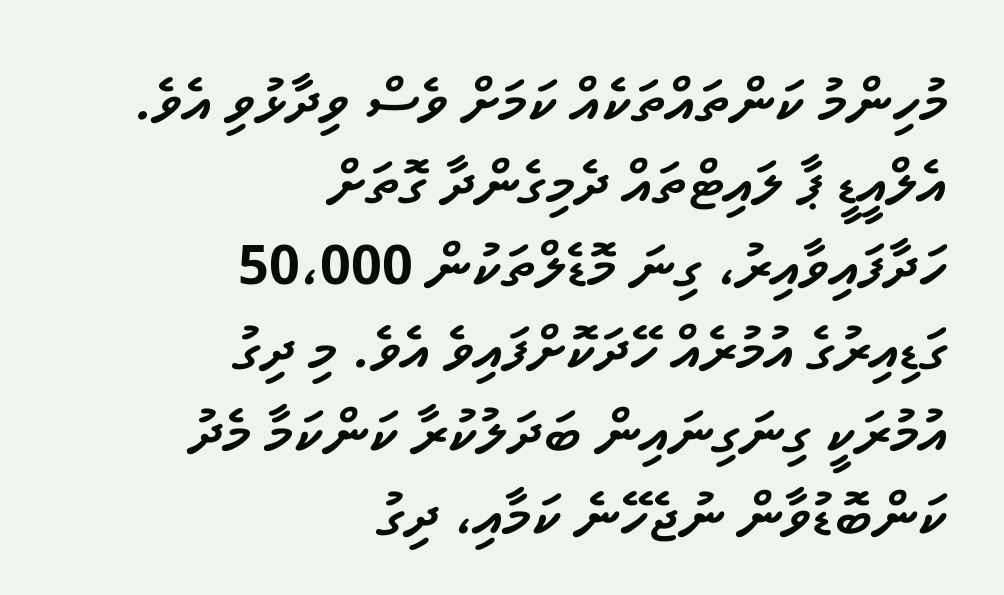މުހިންމު ކަންތައްތަކެއް ކަމަށް ވެސް ވިދާޅުވި އެވެ. އެލްއީޑީ ޕާ ލައިޓްތައް ދެމިގެންދާ ގޮތަށް ހަދާފައިވާއިރު، ގިނަ މޮޑެލްތަކުން 50،000 ގަޑިއިރުގެ އުމުރެއް ހޭދަކޮށްފައިވެ އެވެ. މި ދިގު އުމުރަކީ ގިނަގިނައިން ބަދަލުކުރާ ކަންކަމާ މެދު ކަންބޮޑުވާން ނުޖެހޭނެ ކަމާއި، ދިގު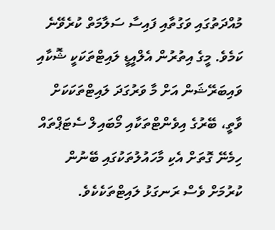މުއްދަތުގައި ވަގުތާއި ފައިސާ ސަލާމަތް ކުރެވޭނެ ކަމެވެ. މީގެ އިތުރުން އެލްއީޑީ ލައިޓްތަކަކީ ޝޮކާއި ވައިބަރޭޝަން އަށް މާ ވަރުގަދަ ލައިޓްތަކަކަށް ވާތީ، ބޭރުގެ އިވެންޓްތަކާއި މޯބައިލް ސެޓަޕްތައް ހިމެނޭ ގޮތަށް އެކި މާހައުލުތަކުގައި ބޭނުން ކުރުމަށް ވެސް ރަނގަޅު ލައިޓްތަކެކެވެ.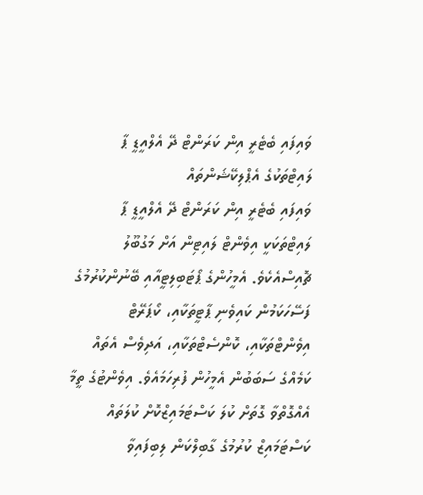ވައިފައި ބެޓެރީ އިން ކަރަންޓް ދޭ އެލްއީޑީ ޕާ ލައިޓްތަކުގެ އެޕްލިކޭޝަންތައް
ވައިފައި ބެޓެރީ އިން ކަރަންޓް ދޭ އެލްއީޑީ ޕާ ލައިޓްތަކަކީ އިވެންޓް ލައިޓިން އަށް މަގުބޫލު ޗޮއިސްއެކެވެ. އެމީހުންގެ ޕޯޓަބިލިޓީއާއި ބޭނުންކުރުމުގެ ފަސޭހަކަމުން ކައިވެނި ޕާޓީތަކާއި، ކޯޕަރޭޓް އިވެންޓްތަކާއި، ކޮންސެޓްތަކާއި، އަދިވެސް އެތައް ކަމެއްގެ ސަބަބުން އެމީހުން ފުރިހަމައެވެ. އިވެންޓުގެ ތީމާ އެއްގޮތްވާ ގޮތަށް ކުލަ ކަސްޓަމައިޒްކޮށް ކުލަތައް ކަސްޓަމައިޒް ކުރުމުގެ ގާބިލްކަން ލިބިފައިވާ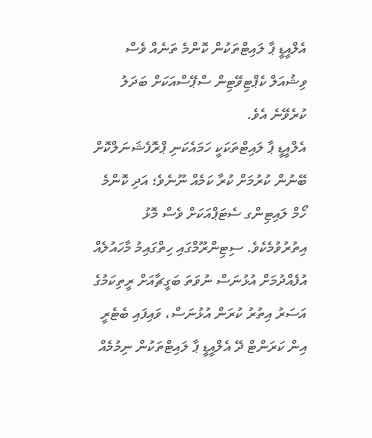އެލްއީޑީ ޕާ ލައިޓްތަކުން ކޮންމެ ތަނެއް ވެސް ވިޝުއަލް ކެޕްޓިވޭޓިން ސްޕޭސްއަކަށް ބަދަލު ކުރެވޭނެ އެވެ.
އެލްއީޑީ ޕާ ލައިޓްތަކަކީ ހަމައެކަނި ޕްރޮފެޝަނަލްކޮށް ބޭނުން ކުރުމަށް ކުރާ ކަމެއް ނޫނެވެ؛ އަދި ކޮންމެ ހޯމް ލައިޓިންގ ސެޓަޕްއަކަށް ވެސް މޮޅު އިތުރުވުމެކެވެ. ސިޓިންރޫމްގައި ހިތްގައިމު މާހައުލެއް އުފެއްދުމަށް އުޅުނަސް ނުވަތަ ބަގީޗާއަށް ރީތިކަމުގެ އަސަރު އިތުރު ކުރަން އުޅުނަސް، ވައިފައި ބެޓެރީ އިން ކަރަންޓް ދޭ އެލްއީޑީ ޕާ ލައިޓްތަކުން ނިމުމެއް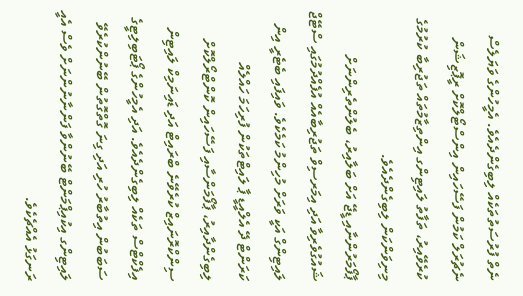ނެތް ފުރުސަތުތަކެއް ލިބިގެންދެއެވެ. އެމީހުންގެ ވަޔަލެސް ނެޗުރަލް ކަމުން ފަސޭހައިން އިންސްޓޯލްކޮށް ރީޕޮޒިޝަން ކުރެވޭއިރު، ތަފާތު ލައިޓިންގ އިންތިޒާމުތައް ތަޖުރިބާ ކުރުމުގެ މިނިވަންކަން ލިބިގެންދެއެވެ.
ޕާފޯމަރުންނާއި ޑީޖޭ އަށް ބަލާއިރު، ބެލުންތެރިންނަށް ޝައުގުވެރިވާ އަދި އިމަރސިވް ތަޖުރިބާއެއް އުފެއްދުމުގައި ސްޓޭޖް ލައިޓިންގް އަކީ ވަރަށް މުހިންމު ކަމެކެވެ. ވައިފައި ބެޓެރީ އިން ކަރަންޓް ދޭ އެލްއީޑީ ޕާ ލައިޓްތަކުން ފުރިހަމަ ހައްލެއް ލިބިގެންދާއިރު، ޕާފޯމަންސާއި ފަސޭހައިން ކޮންޓްރޯލްކޮށް ސިންކްރޮނައިޒް ކުރެވޭނެ ބްރައިޓް އަދި ޑައިނަމިކް ލައިޓިން އިފެކްޓްސް ތަކެއް ލިބިގެންދެއެވެ. އަދި އެމީހުންގެ ޕޯޓަބިލިޓީގެ ސަބަބުން އިތުބާރު ހުރި އަދި ގިނަ ގޮތްގޮތުން ބޭނުންކުރެވޭ ލައިޓިންގ އިކުއިޕްމަންޓް ބޭނުންވާ ފަންނާނުންނަށް ވެސް އެއީ ރަނގަޅު އެއްޗެކެވެ.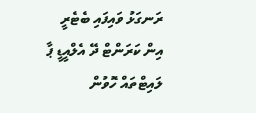ރަނގަޅު ވައިފައި ބެޓެރީ އިން ކަރަންޓް ދޭ އެލްއީޑީ ޕާ ލައިޓްތައް ހޮވުން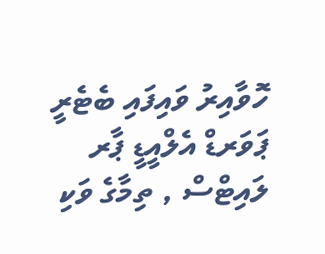ހޮވާއިރު ވައިފައި ބެޓެރީ ޕަވަރޑް އެލްއީޑީ ޕާރ ލައިޓްސް , ތިމާގެ ވަކި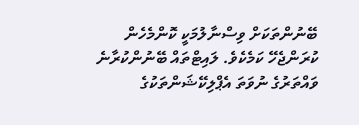ބޭނުންތަކަށް ވިސްނާލުމަކީ ކޮންމެހެން ކުރަންޖެހޭ ކަމެކެވެ. ލައިޓްތައް ބޭނުންކުރާނެ ވައްތަރުގެ ނުވަތަ އެޕްލިކޭޝަންތަކުގެ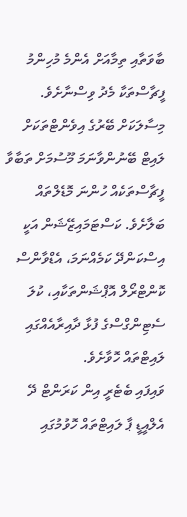ބާވަތާއި ތިމާއަށް އެންމެ މުހިންމު ފީޗާސްތަކާ މެދު ވިސްނާށެވެ. މިސާލަކަށް ބޭރުގެ އިވެންޓްތަކަށް ލައިޓް ބޭނުންވާނަމަ މޫސުމަށް ތަބާވާ ފީޗާސްތަކެއް ހުންނަ މޮޑެލްތައް ބަލާށެވެ. ކަސްޓަމައިޒޭޝަން އަކީ އިސްކަންދޭ ކަމެއްނަމަ، އެޑްވާންސް ކޮންޓްރޯލް އޮޕްޝަންތަކާއި، ކުލަ ސެޓިންގްސްގެ ފުޅާ ދާއިރާއެއްގައި ލައިޓްތައް ހޮވާށެވެ.
ވައިފައި ބެޓެރީ އިން ކަރަންޓް ދޭ އެލްއީޑީ ޕާ ލައިޓްތައް ހޮވުމުގައި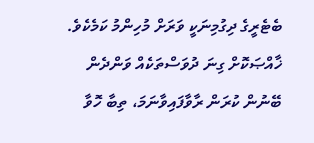ބެޓެރީގެ ދިގުމިނަކީ ވަރަށް މުހިންމު ކަމެކެވެ. ޚާއްޞަކޮށް ގިނަ ދުވަސްތަކެއް ވަންދެން ބޭނުން ކުރަން ރާވާފައިވާނަމަ، ތިބާ ހޮވާ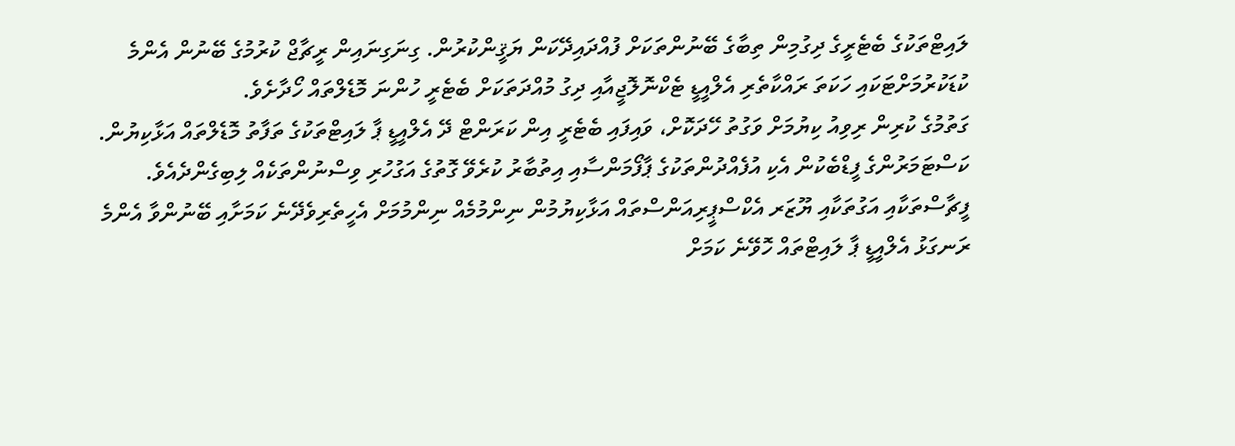ލައިޓްތަކުގެ ބެޓެރީގެ ދިގުމިން ތިބާގެ ބޭނުންތަކަށް ފުއްދައިދޭކަން ޔަޤީންކުރުން. ގިނަގިނައިން ރީޗާޖް ކުރުމުގެ ބޭނުން އެންމެ ކުޑަކުރުމަށްޓަކައި ހަކަތަ ރައްކާތެރި އެލްއީޑީ ޓެކްނޮލޮޖީއާއި ދިގު މުއްދަތަކަށް ބެޓެރީ ހުންނަ މޮޑެލްތައް ހޯދާށެވެ.
ގަތުމުގެ ކުރިން ރިވިއު ކިޔުމަށް ވަގުތު ހޭދަކޮށް، ވައިފައި ބެޓެރީ އިން ކަރަންޓް ދޭ އެލްއީޑީ ޕާ ލައިޓްތަކުގެ ތަފާތު މޮޑެލްތައް އަޅާކިޔުން. ކަސްޓަމަރުންގެ ފީޑްބެކުން އެކި އުފެއްދުންތަކުގެ ޕާފޯމަންސާއި އިތުބާރު ކުރެވޭ ގޮތުގެ އަގުހުރި ވިސްނުންތަކެއް ލިބިގެންދެއެވެ. ފީޗާސްތަކާއި އަގުތަކާއި ޔޫޒަރ އެކްސްޕީރިއަންސްތައް އަޅާކިޔުމުން ނިންމުމެއް ނިންމުމަށް އެހީތެރިވެދޭނެ ކަމަށާއި ބޭނުންވާ އެންމެ ރަނގަޅު އެލްއީޑީ ޕާ ލައިޓްތައް ހޮވޭނެ ކަމަށް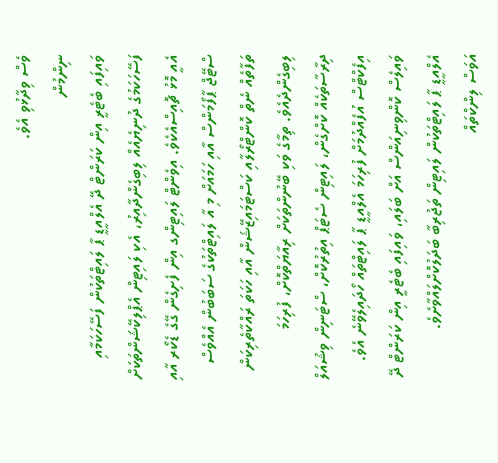ވެސް ވިދާޅުވި އެވެ.
ނިންމުން
ވައިފައި ބެޓެރީ އިން ކަރަންޓް ދޭ އެލްއީޑީ ޕާ ލައިޓްތަކުން ފަސޭހަކަމާއި ފަސޭހަކަމުގެ ދުނިޔެއެއް ލިބިގެންދާއިރު، އެކި ލައިޓިން އެޕްލިކޭޝަންތަކަށް އެއީ މޮޅު ޗޮއިސްއެކެވެ. އިވެންޓް ލައިޓިންގ އިން ފެށިގެން ގޭގެ ޑެކޯރ އާއި ސްޓޭޖް ޕާފޯމަންސް އާއި ހަމައަށް މި އާ ލައިޓްތަކުގެ ސަބަބުން އެއްވެސް ތަފާތެއް ނެތް ކޮންޓްރޯލާއި ކަސްޓަމައިޒޭޝަން އާއި ހަކަތަ ރައްކާތެރިކަން ލިބިގެންދެއެވެ. ތިމާގެ ވަކި ބޭނުންތަކަށް ރިއާޔަތްކޮށް، ފުރިހަމަ ދިރާސާތަކެއް ކޮށްގެން، ލައިޓިން ސެޓަޕް އިތުރުކޮށް، ސްޓަނިން ވިޝުއަލް އިފެކްޓްސް އުފެއްދުމަށް ފުރިހަމަ އެލްއީޑީ ޕާ ލައިޓްތައް ހޯދައިލެވޭނެ އެވެ. ވައިލެސް ކޮންވިނިއަންސް އަށް ބަލައި، ވައިފައި ބެޓެރީ އިން ކަރަންޓް ދޭ އެލްއީޑީ ޕާ ލައިޓްތަކުން ލައިޓިން ތަޖުރިބާ ބަދަލުކޮށްލައްވާށެވެ.
އަވަސް ލިންކްތައް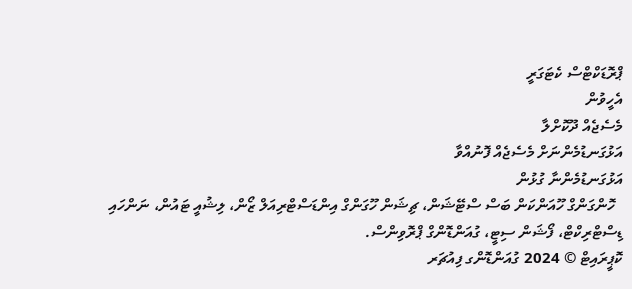ޕްރޮޑަކްޓްސް ކެޓަގަރީ
އެހީވުން
މެސެޖެއް ދޫކޮށްލާ
އަޅުގަނޑުމެންނަށް މެސެޖެއް ފޮނުއްވާ
އަޅުގަނޑުމެންނާ ގުޅުން
  ހޮންގަންގް ހޫއަންކަން ބަސް ސްޓޭޝަން، ޗިޝަން ހޫގަންގް އިންޑަސްޓްރިއަލް ޒޯން، ލިޝުއީ ޓައުން، ނަންހައި ޑިސްޓްރިކްޓް، ފޯޝަން ސިޓީ، ގުއަންޑޮންގް ޕްރޮވިންސް.
ކޮޕީރައިޓް © 2024 ގުއަންޑޮންގ ފިއުޗަރ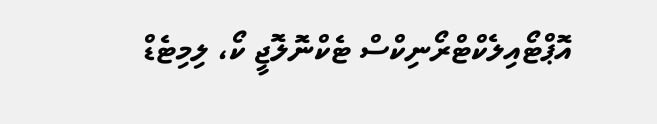އޮޕްޓޯއިލެކްޓްރޯނިކްސް ޓެކްނޮލޮޖީ ކޯ، ލިމިޓެޑް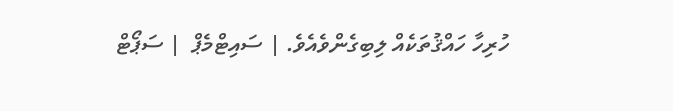ހުރިހާ ހައްޤުތަކެއް ލިބިގެންވެއެވެ. | ސައިޓްމެޕް  | ސަޕޯޓް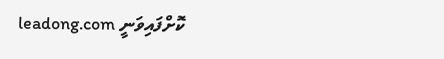ކޮށްފައިވަނީ leadong.com